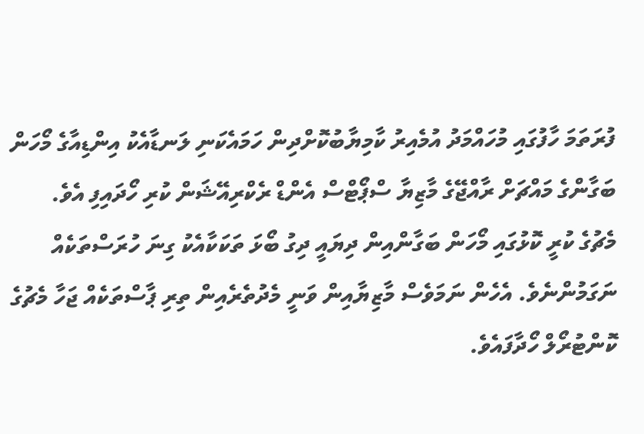ފުރަތަމަ ހާފުގައި މުހައްމަދު އުމެއިރު ކާމިޔާބުކޮށްދިން ހަމައެކަނި ލަނޑާއެކު އިންޑިއާގެ މޯހަން ބަގާންގެ މައްޗަށް ރާއްޖޭގެ މާޒިޔާ ސްޕޯޓްސް އެންޑް ރެކްރިއޭޝަން ކުރި ހޯދައިފި އެވެ.
މެޗުގެ ކުރީ ކޮޅުގައި މޯހަން ބަގާންއިން ދިޔައީ ދިގު ބޯޅަ ތަކަކާއެކު ގިނަ ހުރަސްތަކެއް ނަގަމުންނެވެ. އެހެން ނަމަވެސް މާޒިޔާއިން ވަނީ މެދުތެރެއިން ތިރި ޕާސްތަކެއް ޖަހާ މެޗުގެ ކޮންޓުރޯލް ހޯދާފައެވެ.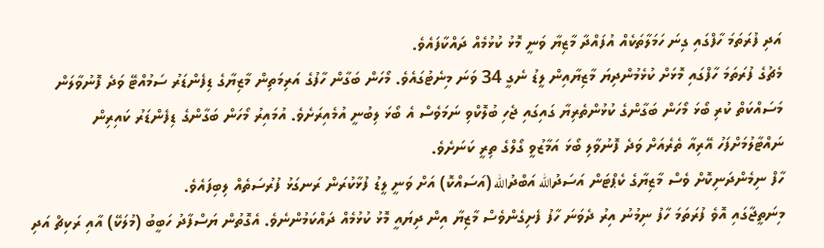އަދި ފުރަތަމަ ހާފްގައި ގިނަ ހަމަލާތަކެއް އުފައްދާ މާޒިޔާ ވަނީ މޮޅު ކުޅުމެއް ދައްކާފައެވެ.
މެޗުގެ ފުރަތަމަ ހާފްގައި މޮޅަށް ކުޅެމުންދިޔަ މާޒިޔާއިން ލީޑު ނެގީ 34 ވަނަ މިނެޓުގައެވެ. މޯހަން ބަގާން ހާފުގެ އަރިމަތިން މާޒިޔާގެ ޑިފެންޑަރު ސަމުއްޓޭ ވަދެ ފޮނުވާލަން މަސައްކަތް ކުރި ބޯޅަ މޯހަން ބަގާންގެ ކުޅުންތެރިޔާ ގައިގައި ޖެހި ބުލޮކްވި ނަމަވެސް އެ ބޯޅަ ލިބުނީ އުމެއިރަށެވެ. އުމައިރު މޯހަން ބަގާންގެ ޑިފެންޑަރު ކައިރިން ނައްޓާލުމަށްފަހު އޭރިއާ ތެރެއަށް ވަދެ ފޮނުވާލި ބޯޅަ އަމާޒުވީ ގޯލްގެ ތިރީ ކަނަށެވެ.
ހާފް ނިމެންދަނިކޮށް ވެސް މާޒިޔާގެ ކެޕްޓަން އަސަދުالله އަބްދުالله (އަސައްކޮ) އަށް ވަނީ ލީޑު ފުޅާކުރަން ރަނގަޅު ފުރުސަތެއް ލިބިފައެވެ.
މިނަތީޖާގައި އޮވެ ފުރަތަމަ ހާފު ނިމުނު އިރު ދެވަނަ ހާފު ފެށިގެންވެސް މާޒިޔާ އިން ދިޔައީ މޮޅު ކުޅުމެއް ދައްކަމުންނެވެ. އެގޮތުން ޔަސްފާދު ހަބީބު (މުލަކޭ) އާއި ރަކިޗް އަދި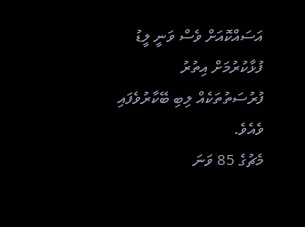އަސައްކޮއަށް ވެސް ވަނީ ލީޑު ފުޅާކުރުމަށް އިތުރު ފުރުސަތުތަކެއް ލިބި ބޭކާރުވެފައި ވެއެވެ.
މެޗުގެ 85 ވަނަ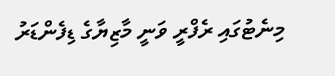މިނެޓުގައި ރެފްރީ ވަނީ މާޒިޔާގެ ޑިފެންޑަރު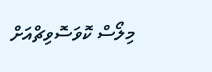މިލޯސް ކޮވަސޮވިޗްއަށް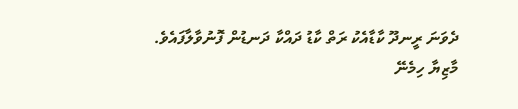ދެވަނަ ރީނދޫ ކާޑާއެކު ރަތް ކާޑު ދައްކާ ދަނޑުން ފޮނުވާލާފައެވެ.
މާޒިޔާ ހިމެނޭ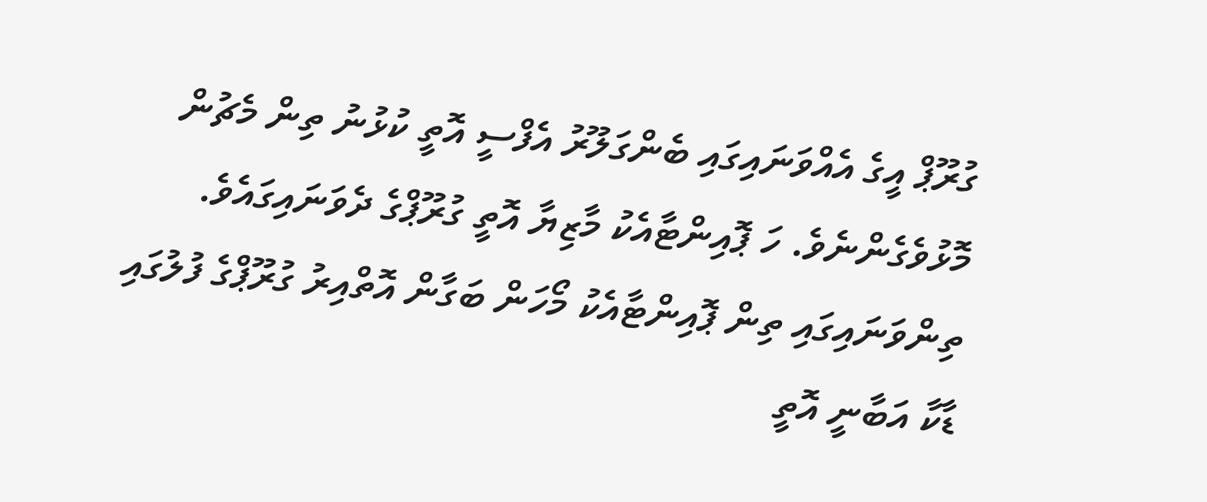ގުރޫޕް އީގެ އެއްވަނައިގައި ބެންގަލޫރު އެފްސީ އޮތީ ކުޅުނު ތިން މެޗުން މޮޅުވެގެންނެވެ. ހަ ޕޮއިންޓާއެކު މާޒިޔާ އޮތީ ގުރޫޕްގެ ދެވަނައިގައެވެ. ތިންވަނައިގައި ތިން ޕޮއިންޓާއެކު މޯހަން ބަގާން އޮތްއިރު ގުރޫޕްގެ ފުލުގައި ޑާކާ އަބާނީ އޮތީ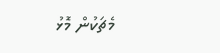މެޗަކުން މޮޅު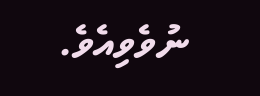ނުވެވިއެވެ.